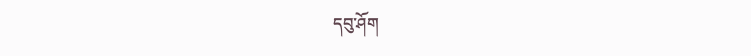དབུ་ཤོག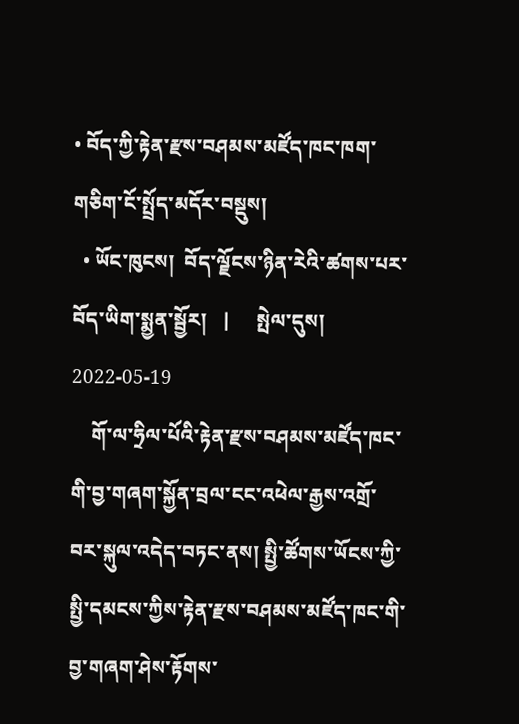• བོད་ཀྱི་རྟེན་རྫས་བཤམས་མཛོད་ཁང་ཁག་གཅིག་ངོ་སྤྲོད་མདོར་བསྡུས།
  • ཡོང་ཁུངས།  བོད་ལྗོངས་ཉིན་རེའི་ཚགས་པར་བོད་ཡིག་སྨྱན་སྦྱོར།   |     སྤེལ་དུས།  2022-05-19
    གོ་ལ་ཧྲིལ་པོའི་རྟེན་རྫས་བཤམས་མཛོད་ཁང་གི་བྱ་གཞག་སྐྱོན་བྲལ་ངང་འཕེལ་རྒྱས་འགྲོ་བར་སྐུལ་འདེད་བཏང་ནས། སྤྱི་ཚོགས་ཡོངས་ཀྱི་སྤྱི་དམངས་ཀྱིས་རྟེན་རྫས་བཤམས་མཛོད་ཁང་གི་བྱ་གཞག་ཤེས་རྟོགས་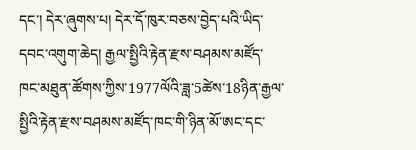དང་། དེར་ཞུགས་པ། དེར་དོ་ཁུར་བཅས་བྱེད་པའི་ཡིད་དབང་འགུག་ཆེད། རྒྱལ་སྤྱིའི་རྟེན་རྫས་བཤམས་མཛོད་ཁང་མཐུན་ཚོགས་ཀྱིས་1977ལོའི་ཟླ་5ཚེས་18ཉིན་རྒྱལ་སྤྱིའི་རྟེན་རྫས་བཤམས་མཛོད་ཁང་གི་ཉིན་མོ་ཨང་དང་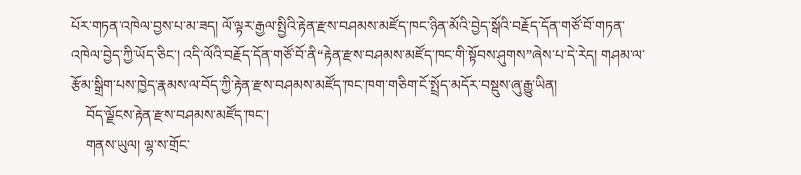པོར་གཏན་འཁེལ་བྱས་པ་མ་ཟད། ལོ་ལྟར་རྒྱལ་སྤྱིའི་རྟེན་རྫས་བཤམས་མཛོད་ཁང་ཉིན་མོའི་བྱེད་སྒོའི་བརྗོད་དོན་གཙོ་བོ་གཏན་འཁེལ་བྱེད་ཀྱི་ཡོད་ཅིང་། འདི་ལོའི་བརྗོད་དོན་གཙོ་བོ་ནི“རྟེན་རྫས་བཤམས་མཛོད་ཁང་གི་སྟོབས་ཤུགས”ཞེས་པ་དེ་རེད། གཤམ་ལ་རྩོམ་སྒྲིག་པས་ཁྱེད་རྣམས་ལ་བོད་ཀྱི་རྟེན་རྫས་བཤམས་མཛོད་ཁང་ཁག་གཅིག་ངོ་སྤྲོད་མདོར་བསྡུས་ཞུ་རྒྱུ་ཡིན།
    བོད་ལྗོངས་རྟེན་རྫས་བཤམས་མཛོད་ཁང་།
    གནས་ཡུལ། ལྷ་ས་གྲོང་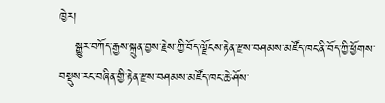ཁྱེར།
    སྒྱུར་བཀོད་རྒྱས་སྐྲུན་བྱས་རྗེས་ཀྱི་བོད་ལྗོངས་རྟེན་རྫས་བཤམས་མཛོད་ཁང་ནི་བོད་ཀྱི་ཕྱོགས་བསྡུས་རང་བཞིན་གྱི་རྟེན་རྫས་བཤམས་མཛོད་ཁང་ཆེ་ཤོས་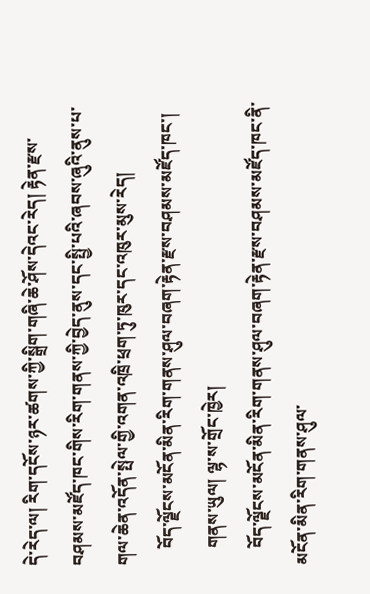དེ་རེད་ལ། རིག་དངོས་ཉར་ཚགས་ཀྱི་སྒྲིག་གཞི་ཆེ་ཤོས་དེའང་རེད། རྟེན་རྫས་བཤམས་མཛོད་ཁང་གིས་རིག་གནས་ཀྱི་བྱེད་ནུས་དང་སྤྱི་པའི་ཞབས་ཞུའི་ནུས་པ་གལ་ཆེན་འདོན་སྤེལ་གྱི་འགན་འཁྲི་ཕྲག་ཏུ་ཁུར་དང་འཁུར་མུས་རེད།
    བོད་ལྗོངས་མངོན་མིན་རིག་གནས་ཤུལ་བཞག་རྟེན་རྫས་བཤམས་མཛོད་ཁང་།
    གནས་ཡུལ། ལྷ་ས་གྲོང་ཁྱེར།
    བོད་ལྗོངས་མངོན་མིན་རིག་གནས་ཤུལ་བཞག་རྟེན་རྫས་བཤམས་མཛོད་ཁང་ནི་མངོན་མིན་རིག་གནས་ཤུལ་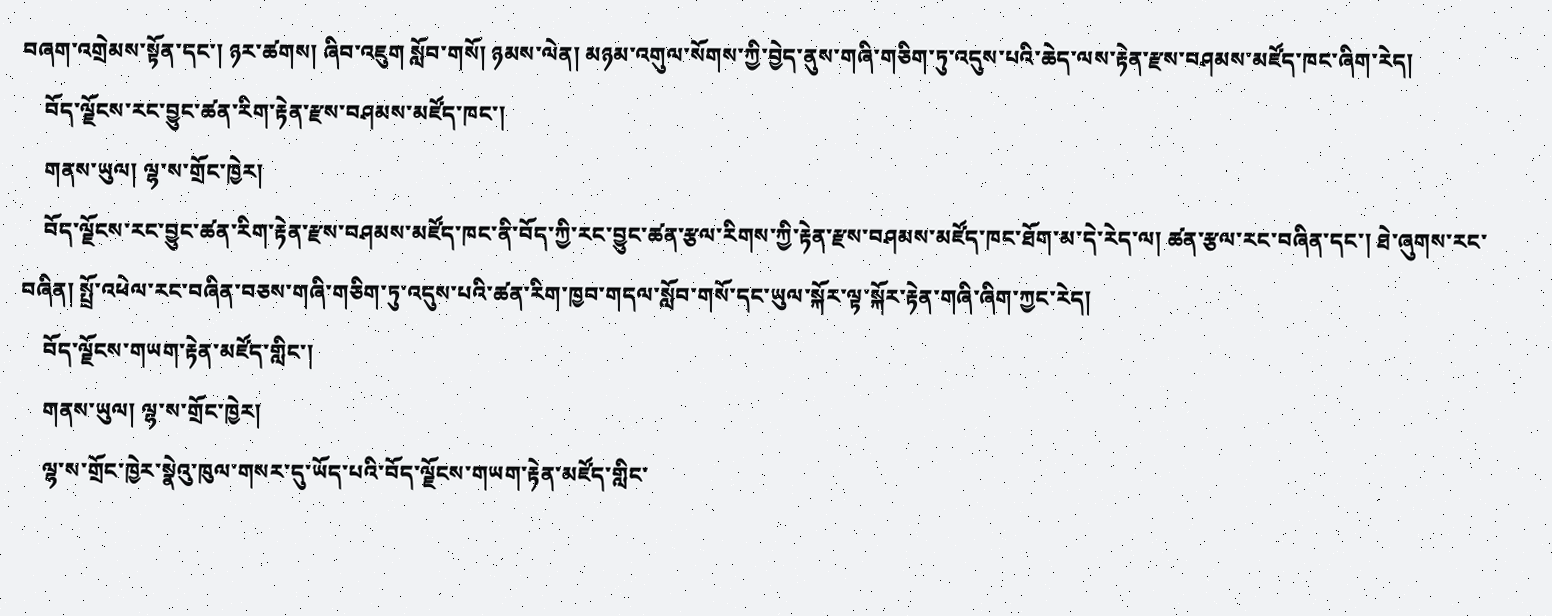བཞག་འགྲེམས་སྟོན་དང་། ཉར་ཚགས། ཞིབ་འཇུག སློབ་གསོ། ཉམས་ལེན། མཉམ་འགུལ་སོགས་ཀྱི་བྱེད་ནུས་གཞི་གཅིག་ཏུ་འདུས་པའི་ཆེད་ལས་རྟེན་རྫས་བཤམས་མཛོད་ཁང་ཞིག་རེད།
    བོད་ལྗོངས་རང་བྱུང་ཚན་རིག་རྟེན་རྫས་བཤམས་མཛོད་ཁང་།
    གནས་ཡུལ། ལྷ་ས་གྲོང་ཁྱེར།
    བོད་ལྗོངས་རང་བྱུང་ཚན་རིག་རྟེན་རྫས་བཤམས་མཛོད་ཁང་ནི་བོད་ཀྱི་རང་བྱུང་ཚན་རྩལ་རིགས་ཀྱི་རྟེན་རྫས་བཤམས་མཛོད་ཁང་ཐོག་མ་དེ་རེད་ལ། ཚན་རྩལ་རང་བཞིན་དང་། ཐེ་ཞུགས་རང་བཞིན། སྤྲོ་འཕེལ་རང་བཞིན་བཅས་གཞི་གཅིག་ཏུ་འདུས་པའི་ཚན་རིག་ཁྱབ་གདལ་སློབ་གསོ་དང་ཡུལ་སྐོར་ལྟ་སྐོར་རྟེན་གཞི་ཞིག་ཀྱང་རེད།
    བོད་ལྗོངས་གཡག་རྟེན་མཛོད་གླིང་།
    གནས་ཡུལ། ལྷ་ས་གྲོང་ཁྱེར།
    ལྷ་ས་གྲོང་ཁྱེར་སྣེའུ་ཁུལ་གསར་དུ་ཡོད་པའི་བོད་ལྗོངས་གཡག་རྟེན་མཛོད་གླིང་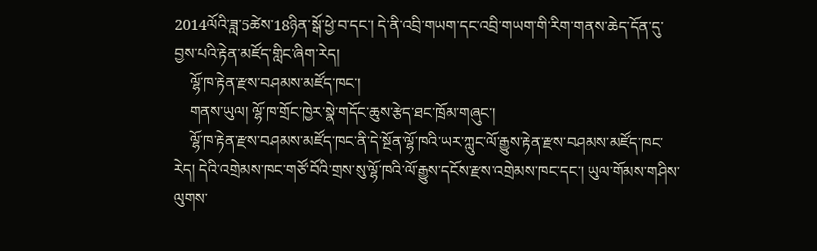2014ལོའི་ཟླ་5ཚེས་18ཉིན་སྒོ་ཕྱེ་བ་དང་། དེ་ནི་འབྲི་གཡག་དང་འབྲི་གཡག་གི་རིག་གནས་ཆེད་དོན་དུ་བྱས་པའི་རྟེན་མཛོད་གླིང་ཞིག་རེད།
    ལྷོ་ཁ་རྟེན་རྫས་བཤམས་མཛོད་ཁང་།
    གནས་ཡུལ། ལྷོ་ཁ་གྲོང་ཁྱེར་སྣེ་གདོང་ཆུས་རྩེད་ཐང་ཁྲོམ་གཞུང་།
    ལྷོ་ཁ་རྟེན་རྫས་བཤམས་མཛོད་ཁང་ནི་དེ་སྔོན་ལྷོ་ཁའི་ཡར་ཀླུང་ལོ་རྒྱུས་རྟེན་རྫས་བཤམས་མཛོད་ཁང་རེད། དེའི་འགྲེམས་ཁང་གཙོ་བོའི་གྲས་སུ་ལྷོ་ཁའི་ལོ་རྒྱུས་དངོས་རྫས་འགྲེམས་ཁང་དང་། ཡུལ་གོམས་གཤིས་ལུགས་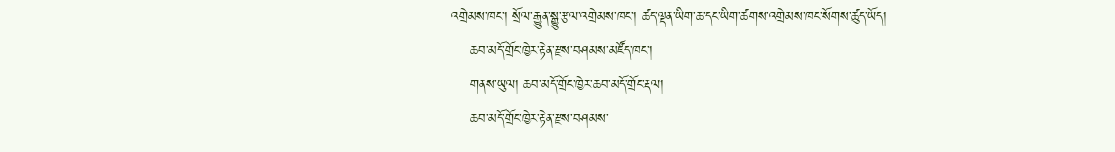འགྲེམས་ཁང་། སྲོལ་རྒྱུན་སྒྱུ་རྩལ་འགྲེམས་ཁང་། ཚད་ལྡན་ཡིག་ཆ་དང་ཡིག་ཚགས་འགྲེམས་ཁང་སོགས་ཚུད་ཡོད།
    ཆབ་མདོ་གྲོང་ཁྱེར་རྟེན་རྫས་བཤམས་མཛོད་ཁང་།
    གནས་ཡུལ། ཆབ་མདོ་གྲོང་ཁྱེར་ཆབ་མདོ་གྲོང་རྡལ།
    ཆབ་མདོ་གྲོང་ཁྱེར་རྟེན་རྫས་བཤམས་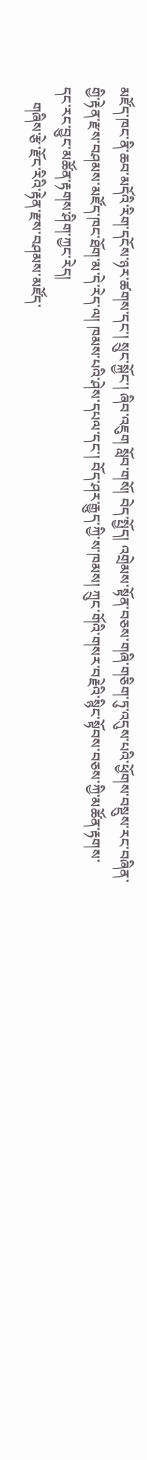མཛོད་ཁང་ནི་ཆབ་མདོའི་རིག་དངོས་ཉར་ཚགས་དང་། སྲུང་སྐྱོང་། ཞིབ་འཇུག སློབ་གསོ། བེད་སྤྱོད། འགྲེམས་སྟོན་བཅས་གཞི་གཅིག་ཏུ་འདུས་པའི་ཕྱོགས་བསྡུས་རང་བཞིན་གྱི་རྟེན་རྫས་བཤམས་མཛོད་ཁང་ཐོག་མ་དེ་རེད་ལ། ཁམས་པའི་ཤེས་དཔལ་དང་། བོད་ཤར་རྒྱུད་ཀྱི་ས་ཁམས། ཀྲུང་གོའི་གསར་བརྗེའི་སྙིང་སྟོབས་བཅས་ཀྱི་མཚོན་རྟགས་དང་རང་བྱུང་མཚོན་རྟགས་ཤིག་ཀྱང་རེད།
    གཞིས་རྩེ་རྫོང་རིའི་རྟེན་རྫས་བཤམས་མཛོད་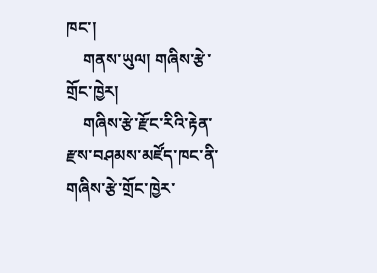ཁང་།
    གནས་ཡུལ། གཞིས་རྩེ་གྲོང་ཁྱེར།
    གཞིས་རྩེ་རྫོང་རིའི་རྟེན་རྫས་བཤམས་མཛོད་ཁང་ནི་གཞིས་རྩེ་གྲོང་ཁྱེར་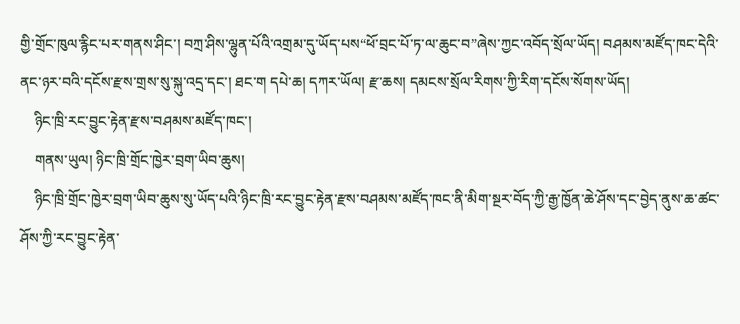གྱི་གྲོང་ཁུལ་རྙིང་པར་གནས་ཤིང་། བཀྲ་ཤིས་ལྷུན་པོའི་འགྲམ་དུ་ཡོད་པས“ཕོ་བྲང་པོ་ཏ་ལ་ཆུང་བ”ཞེས་ཀྱང་འབོད་སྲོལ་ཡོད། བཤམས་མཛོད་ཁང་དེའི་ནང་ཉར་བའི་དངོས་རྫས་གྲས་སུ་སྐུ་འདྲ་དང་། ཐང་ག དཔེ་ཆ། དཀར་ཡོལ། རྫ་ཆས། དམངས་སྲོལ་རིགས་ཀྱི་རིག་དངོས་སོགས་ཡོད།
    ཉིང་ཁྲི་རང་བྱུང་རྟེན་རྫས་བཤམས་མཛོད་ཁང་།
    གནས་ཡུལ། ཉིང་ཁྲི་གྲོང་ཁྱེར་བྲག་ཡིབ་ཆུས།
    ཉིང་ཁྲི་གྲོང་ཁྱེར་བྲག་ཡིབ་ཆུས་སུ་ཡོད་པའི་ཉིང་ཁྲི་རང་བྱུང་རྟེན་རྫས་བཤམས་མཛོད་ཁང་ནི་མིག་སྔར་བོད་ཀྱི་རྒྱ་ཁྱོན་ཆེ་ཤོས་དང་བྱེད་ནུས་ཆ་ཚང་ཤོས་ཀྱི་རང་བྱུང་རྟེན་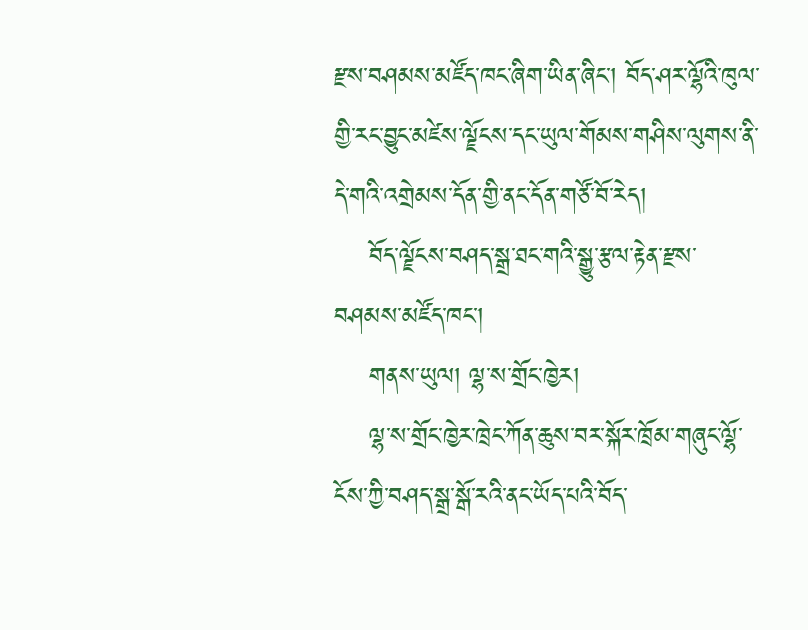རྫས་བཤམས་མཛོད་ཁང་ཞིག་ཡིན་ཞིང་། བོད་ཤར་ལྷོའི་ཁུལ་གྱི་རང་བྱུང་མཛེས་ལྗོངས་དང་ཡུལ་གོམས་གཤིས་ལུགས་ནི་དེ་གའི་འགྲེམས་དོན་གྱི་ནང་དོན་གཙོ་བོ་རེད།
    བོད་ལྗོངས་བཤད་སྒྲ་ཐང་གའི་སྒྱུ་རྩལ་རྟེན་རྫས་བཤམས་མཛོད་ཁང་།
    གནས་ཡུལ། ལྷ་ས་གྲོང་ཁྱེར།
    ལྷ་ས་གྲོང་ཁྱེར་ཁྲེང་ཀོན་ཆུས་བར་སྐོར་ཁྲོམ་གཞུང་ལྷོ་ངོས་ཀྱི་བཤད་སྒྲ་སྒོ་རའི་ནང་ཡོད་པའི་བོད་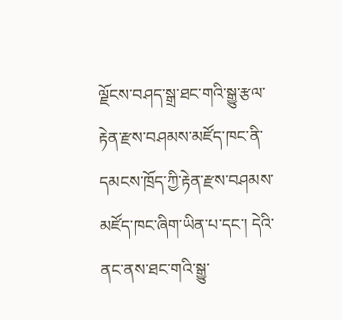ལྗོངས་བཤད་སྒྲ་ཐང་གའི་སྒྱུ་རྩལ་རྟེན་རྫས་བཤམས་མཛོད་ཁང་ནི་དམངས་ཁྲོད་ཀྱི་རྟེན་རྫས་བཤམས་མཛོད་ཁང་ཞིག་ཡིན་པ་དང་། དེའི་ནང་ནས་ཐང་གའི་སྒྱུ་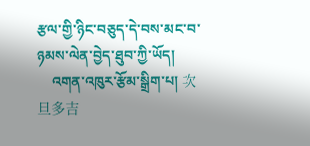རྩལ་གྱི་ཉིང་བཅུད་དེ་བས་མང་བ་ཉམས་ལེན་བྱེད་ཐུབ་ཀྱི་ཡོད།
    འགན་འཁུར་རྩོམ་སྒྲིག་པ། 次旦多吉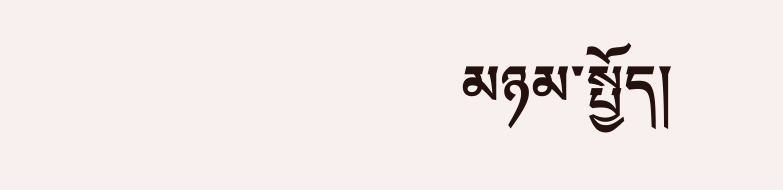མཉམ་སྤྱོད།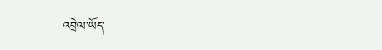འབྲེལ་ཡོད་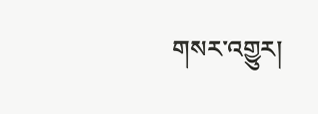གསར་འགྱུར།